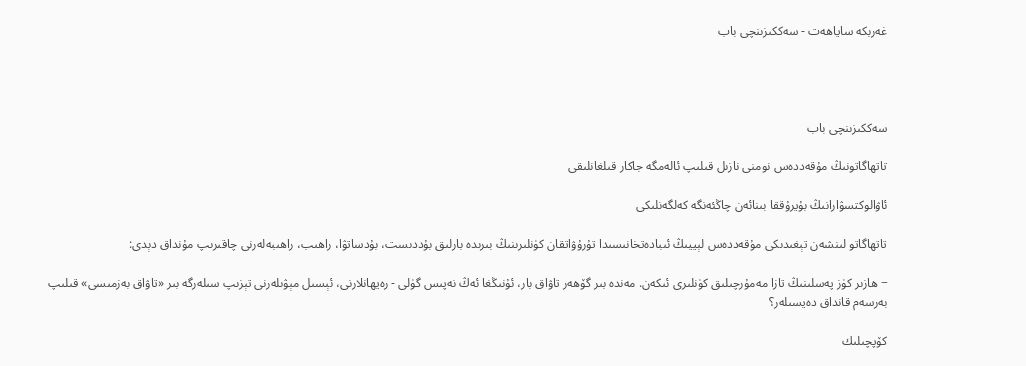غەربكە ساياھەت - سەككىزىنچى باب




سەككىزىنچى باب

تاتھاگاتونىڭ مۇقەددەس نومنى نازىل قىلىپ ئالەمگە جاكار قىلغانلىقى

ئاۋالوكتسۋارانىڭ بۇيرۇققا بىنائەن چاڭئەنگە كەلگەنلىكى

تاتھاگاتو لىنشەن تېغىدىكى مۇقەددەس لېييىڭ ئىبادەتخانىسىدا تۇرۇۋاتقان كۈنلىرىنىڭ بىرىدە بارلىق بۇددىست، بۇدساتۋا، راھىب، راھىبەلەرنى چاقىرىپ مۇنداق دېدى:

− ھازىر كۈز پەسلىنىڭ تازا مەمۇرچىلىق كۈنلىرى ئىكەن. مەندە بىر گۆھەر تاۋاق بار، ئۇنىڭغا ئەڭ نەپىس گۈلى - رەيھانلارنى، ئېسىل مېۋىلەرنى تېزىپ سىلەرگە بىر «تاۋاق بەزمىسى» قىلىپ بەرسەم قانداق دەيسىلەر؟

كۆپچىلىك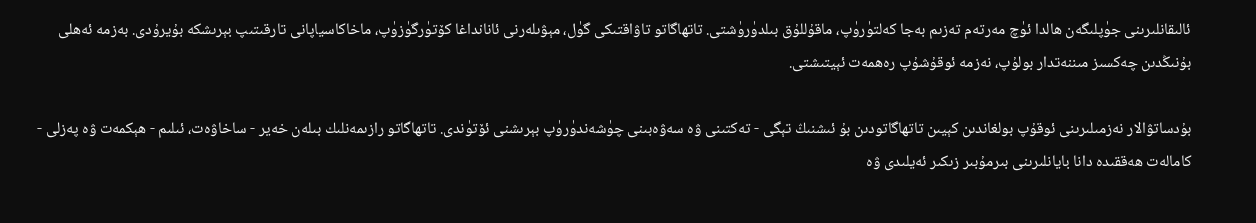ئالىقانلىرىنى جۈپلىگەن ھالدا ئۈچ مەرتەم تەزىم بەجا كەلتۈرۈپ، ماقۇللۇق بىلدۈرۈشتى. تاتھاگاتو تاۋاقتىكى گۈل، مېۋىلەرنى ئانانداغا كۆتۈرگۈزۈپ، ماخاكاسياپانى تارقىتىپ بېرىشكە بۇيرۇدى. بەزمە ئەھلى بۇنىڭدىن چەكسىز مىننەتدار بولۇپ، نەزمە ئوقۇشۇپ رەھمەت ئېيتىشتى.

بۇدساتۋالار نەزمىلىرىنى ئوقۇپ بولغاندىن كېيىن تاتھاگاتودىن بۇ ئىشنىڭ تېگى - تەكتىنى ۋە سەۋەبىنى چۈشەندۈرۈپ بېرىشنى ئۆتۈندى. تاتھاگاتو رازىمەنلىك بىلەن خەير - ساخاۋەت، ئىلىم - ھېكمەت ۋە پەزلى - كامالەت ھەققىدە دانا بايانلىرىنى بىرمۇبىر زىكىر ئەيلىدى ۋە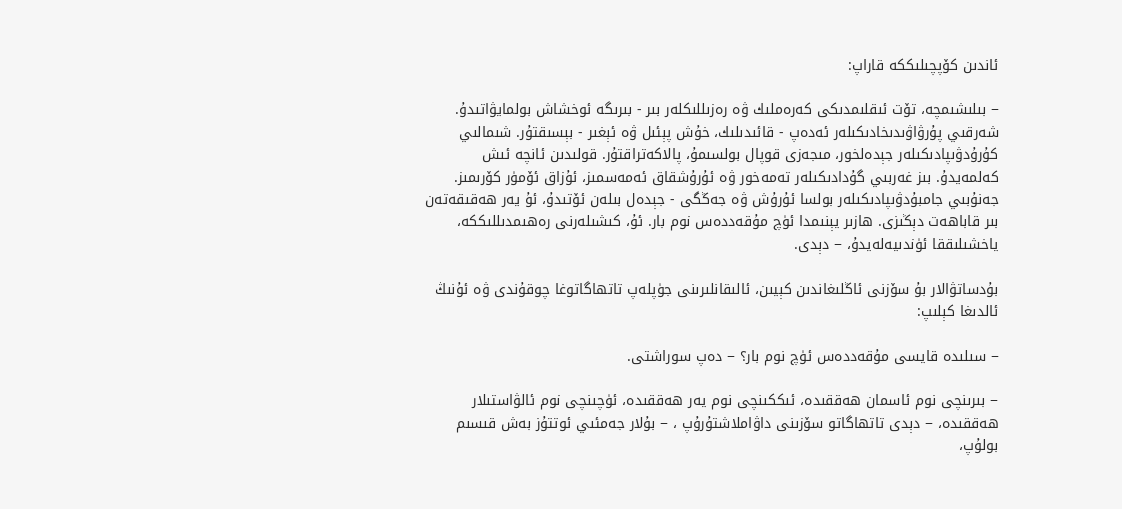ئاندىن كۆپچىلىككە قاراپ:

− بىلىشىمچە، تۆت ئىقلىمدىكى كەرەملىك ۋە رەزىللىكلەر بىر - بىرىگە ئوخشاش بولمايۋاتىدۇ. شەرقىي پۇرۋاۋىدىخادىكىلەر ئەدەپ - قائىدىلىك، خۇش پېئىل ۋە ئېغىر - بېسىقتۇر. شىمالىي كۇرۇدۋىپادىكىلەر جېدەلخور، مىجەزى قوپال بولسىمۇ، پالاكەتراقتۇر. قولىدىن ئانچە ئىش كەلمەيدۇ. بىز غەربىي گۇدادىكىلەر تەمەخور ۋە ئۇرۇشقاق ئەمەسمىز، ئۇزاق ئۆمۈر كۆرىمىز. جەنۇبىي جامبۇدۋىپادىكىلەر بولسا ئۇرۇش ۋە جەڭگى - جېدەل بىلەن ئۆتىدۇ، ئۇ يەر ھەقىقەتەن بىر قاباھەت دېڭىزى. ھازىر يېنىمدا ئۈچ مۇقەددەس نوم بار. ئۇ، كىشىلەرنى رەھىمدىللىككە، ياخشىلىققا ئۈندىيەلەيدۇ، − دېدى.

بۇدساتۋالار بۇ سۆزنى ئاڭلىغاندىن كېيىن، ئالىقانلىرىنى جۈپلەپ تاتھاگاتوغا چوقۇندى ۋە ئۇنىڭ ئالدىغا كېلىپ:

− سىلىدە قايسى مۇقەددەس ئۈچ نوم بار؟ − دەپ سوراشتى.

− بىرىنچى نوم ئاسمان ھەققىدە، ئىككىنچى نوم يەر ھەققىدە، ئۈچىنچى نوم ئالۋاستىلار ھەققىدە، − دېدى تاتھاگاتو سۆزىنى داۋاملاشتۇرۇپ ، − بۇلار جەمئىي ئوتتۇز بەش قىسىم بولۇپ،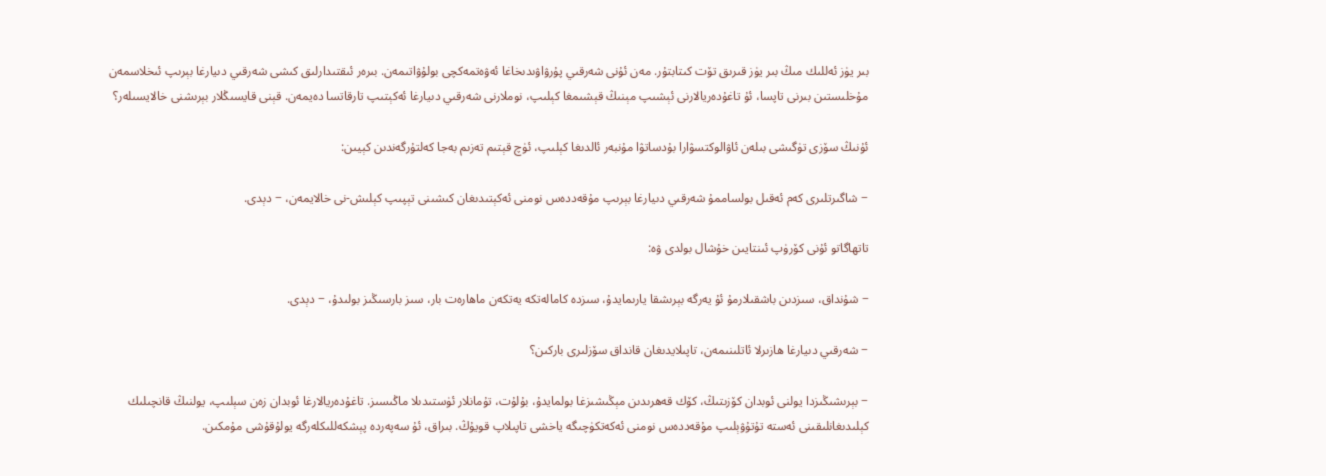بىر يۈز ئەللىك مىڭ بىر يۈز قىرىق تۆت كىتابتۇر. مەن ئۇنى شەرقىي پۇرۋاۋىدىخاغا ئەۋەتمەكچى بولۇۋاتىمەن. بىرەر ئىقتىدارلىق كىشى شەرقىي دىيارغا بېرىپ ئىخلاسمەن مۇخلىستىن بىرنى تاپسا، ئۇ تاغۇدەريالارنى ئېشىپ مېنىڭ قېشىمغا كېلىپ، نوملارنى شەرقىي دىيارغا ئەكېتىپ تارقاتسا دەيمەن. قېنى قايسىڭلار بېرىشنى خالايسىلەر؟

ئۇنىڭ سۆزى تۈگىشى بىلەن ئاۋالوكتسۋارا بۇدساتۋا مۇنبەر ئالدىغا كېلىپ، ئۈچ قېتىم تەزىم بەجا كەلتۇرگەندىن كېيىن:

− شاگىرتلىرى كەم ئەقىل بولساممۇ شەرقىي دىيارغا بېرىپ مۇقەددەس نومنى ئەكېتىدىغان كىشىنى تېپىپ كېلىش-نى خالايمەن، − دېدى.

تاتھاگاتو ئۇنى كۆرۈپ ئىنتايىن خۇشال بولدى ۋە:

− شۇنداق، سىزدىن باشقىلارمۇ ئۇ يەرگە بېرىشقا يارىمايدۇ، سىزدە كامالەتكە يەتكەن ماھارەت بار، سىز بارسىڭىز بولىدۇ، − دېدى.

− شەرقىي دىيارغا ھازىرلا ئاتلىنىمەن، تاپىلايدىغان قانداق سۆزلىرى باركىن؟

− بېرىشىڭىزدا يولنى ئوبدان كۆزىتىڭ، كۆك قەھرىدىن مېڭىشىزغا بولمايدۇ، بۇلۇت، تۇمانلار ئۈستىدىلا ماڭىسىز. تاغۇدەريالارغا ئوبدان زەن سېلىپ، يولنىڭ قانچىلىك كېلىدىغانلىقىنى ئەستە تۇتۇۋېلىپ مۇقەددەس نومنى ئەكەتكۈچىگە ياخشى تاپىلاپ قويۇڭ. بىراق، ئۇ سەپەردە پېشكەللىكلەرگە يولۇقۇشى مۇمكىن.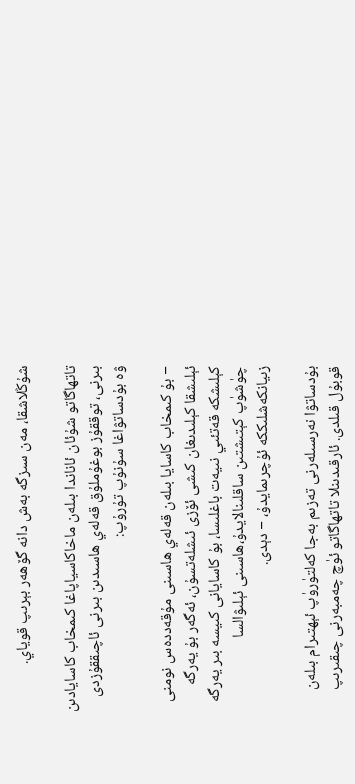شۇڭلاشقا، مەن سىزگە بەش دانە گۆھەر بېرىپ قوياي.

تاتھاگاتو شۇئان ئاناندا بىلەن ماخاكاسياپاغا كىمخاب كاسايادىن بىرنى، توققۇز بوغۇملۇق قەلەي ھاسىدىن بىرنى ئاچىققۇزدى ۋە بۇدساتۋاغا سۇنۇپ تۇرۇپ:

− بۇ كىمخاب كاسايا بىلەن قەلەي ھاسىنى مۇقەددەس نومنى ئېلىشقا كېلىدىغان كىشى ئۆزى ئىشلەتسۇن، ئەگەر بۇ يەرگە كېلىشكە قەتئىي نىيەت باغلىسا، بۇ كاسايانى كىيسە بىر يەرگە چۈشۈپ كېتىشتىن ساقلىنالايدۇ،ھاسىنى ئېلىۋالسا زىيانكەشلىككە ئۇچرىمايدۇ، − دېدى.

بۇدساتۋا نەرسىلەرنى تەزىم بەجا كەلتۈرۈپ ئېھتىرام بىلەن قوبۇل قىلدى. ئارقىدىنلا تاتھاگاتو ئۈچ چەمبەرنى چىقىرىپ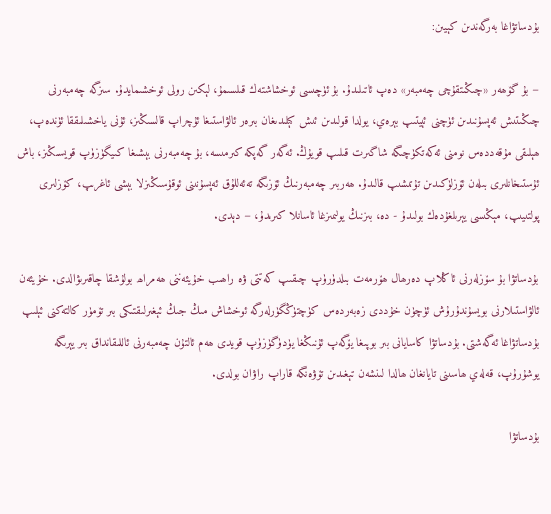بۇدساتۋاغا بەرگەندىن كېيىن:

− بۇ گۆھەر «چىڭىتقۇچى چەمبەر» دەپ ئاتىلىدۇ. بۇ ئۈچىسى ئوخشاشتەك قىلسىمۇ، لېكىن رولى ئوخشىمايدۇ. سىزگە چەمبەرنى چىڭىتىش ئەپسۇنىدىن ئۈچنى ئېيتىپ بېرەي، يولدا قولىدىن ئىش كېلىدىغان بىرەر ئالۋاستىغا ئۇچراپ قالسىڭىز، ئۇنى ياخشىلىققا ئۈندەپ، ھېلىقى مۇقەددەس نومنى ئەكەتكۈچىگە شاگىرت قىلىپ قويۇڭ. ئەگەر گەپكە كىرمىسە، بۇ چەمبەرنى بېشىغا كىيگۈزۈپ قويسىڭىز، باش ئۇستىخانلىرى بىلەن ئۆزلۈكىدىن تۇتىشىپ قالىدۇ. ھەربىر چەمبەرنىڭ ئۆزىگە تەئەللۇق ئەپسۇنىنى ئوقۇسىڭىزلا بېشى ئاغرىپ، كۆزلىرى پولتىيىپ، مېڭىسى يېرىلغۇدەك بولىدۇ - دە، بىزنىڭ يولىمىزغا ئاسانلا كىرىدۇ، − دېدى.

بۇدساتۋا بۇ سۆزلەرنى ئاڭلاپ دەرھال ھۆرمەت بىلدۈرۈپ چىقىپ كەتتى ۋە راھىب خۇيئەننى ھەمراھ بولۇشقا چاقىرىۋالدى. خۇيئەن ئالۋاستىلارنى بويسۇندۇرۇش ئۈچۈن خۇددى زەبەردەس كۈچتۈڭگۈرلەرگە ئوخشاش مىڭ جىڭ ئېغىرلىقتىكى بىر تۆمۈر كالتەكنى ئېلىپ بۇدساتۋاغا ئەگەشتى. بۇدساتۋا كاسايانى بىر بوپىغا يۆگەپ ئۇنىڭغا يۈدۈگۈزۈپ قويدى ھەم ئالتۇن چەمبەرنى ئاللىقانداق بىر يېرىگە يوشۇرۇپ، قەلەي ھاسىنى تايانغان ھالدا لىنشەن تېغىدىن تۆۋەنگە قاراپ راۋان بولدى.

بۇدساتۋا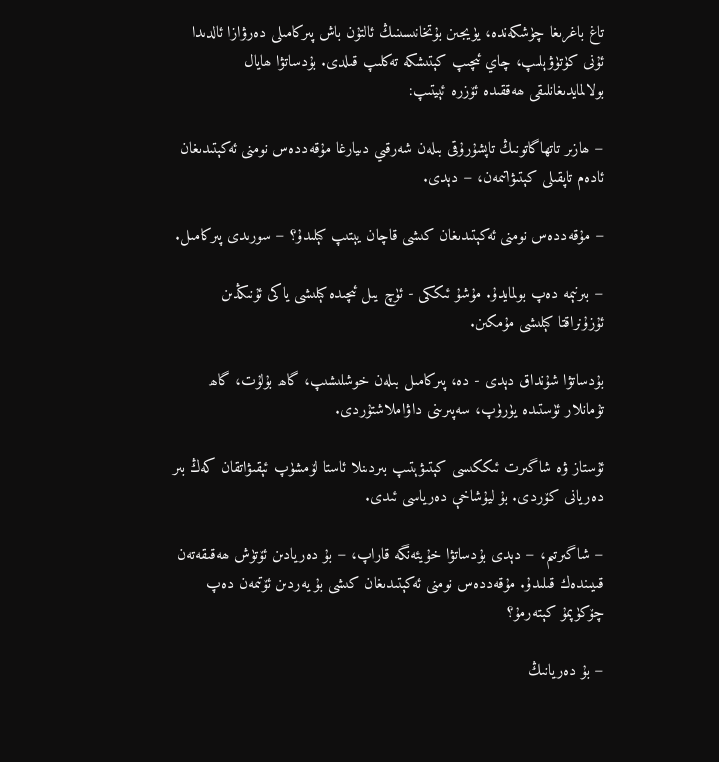تاغ باغرىغا چۈشكەندە، يۈيجىن بۇتخانىسىنىڭ ئالتۇن باش پىركامىلى دەرۋازا ئالدىدا ئۇنى كۈتۈۋېلىپ، چاي ئىچىپ كېتىشكە تەكلىپ قىلدى. بۇدساتۋا ھايال بولالمايدىغانلىقى ھەققىدە ئۆزرە ئېيتىپ:

− ھازىر تاتھاگاتونىڭ تاپشۇرۇقى بىلەن شەرقىي دىيارغا مۇقەددەس نومنى ئەكېتىدىغان ئادەم تاپقىلى كېتىۋاتىمەن، − دېدى.

− مۇقەددەس نومنى ئەكېتىدىغان كىشى قاچان يېتىپ كېلىدۇ؟ − سورىدى پىركامىل.

− بىرنېمە دەپ بولمايدۇ. مۇشۇ ئىككى - ئۈچ يىل ئىچىدە كېلىشى ياكى ئۇنىڭدىن ئۇزۇنراقتا كېلىشى مۇمكىن.

بۇدساتۋا شۇنداق دېدى - دە، پىركامىل بىلەن خوشلىشىپ، گاھ بۇلۇت، گاھ تۇمانلار ئۈستىدە يۈرۈپ، سەپىرىنى داۋاملاشتۇردى.

ئۇستاز ۋە شاگىرت ئىككىسى كېتىۋېتىپ بىردىنلا ئاستا لۆمشۈپ ئېقىۋاتقان كەڭ بىر دەريانى كۆردى. بۇ ليۇشاخې دەرياسى ئىدى.

− شاگىرتىم، − دېدى بۇدساتۋا خۇيئەنگە قاراپ، − بۇ دەريادىن ئۆتۈش ھەقىقەتەن قىيىندەك قىلىدۇ. مۇقەددەس نومنى ئەكېتىدىغان كىشى بۇ يەردىن ئۆتىمەن دەپ چۆكۈپمۇ كېتەرمۇ؟

− بۇ دەريانىڭ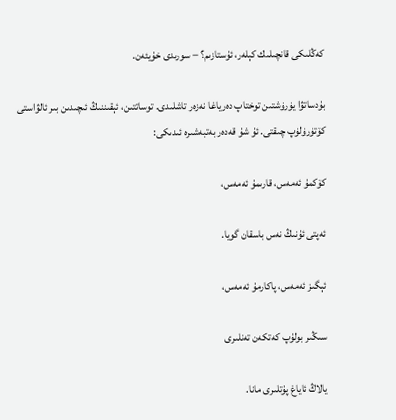كەڭلىكى قانچىلىك كېلەر، ئۇستازىم؟ − سورىدى خۇيئەن.

بۇدساتۋا يۈرۈشتىن توختاپ دەرياغا نەزەر تاشلىدى. توساتتىن، ئېقىننىڭ ئىچىدىن بىر ئالۋاستى كۆتۈرۈلۈپ چىقتى. ئۇ شۇ قەدەر بەتبەشىرە ئىدىكى:

كۆكمۇ ئەمەس، قارىمۇ ئەمەس،

ئەپتى ئۇنىڭ نەس باسقان گويا.

ئېگىز ئەمەس، پاكارمۇ ئەمەس،

سىڭىر بولۇپ كەتكەن تەنلىرى

يالاڭ ئاياغ پۇتلىرى مانا.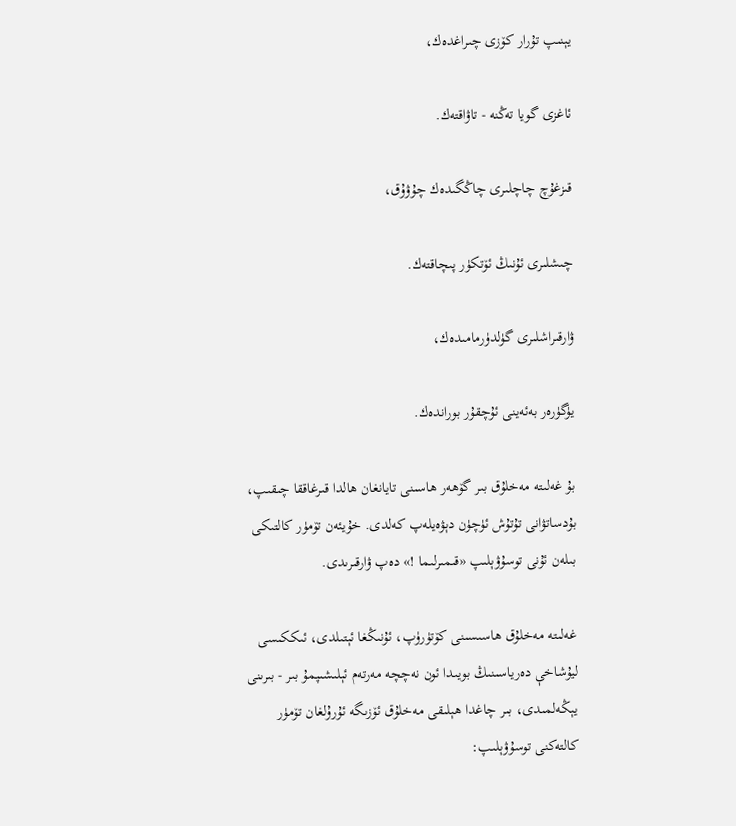يېنىپ تۇرار كۆزى چىراغدەك،

ئاغزى گويا تەڭنە - تاۋاقتەك.

قىزغۇچ چاچلىرى چاڭگىدەك چۇۋۇق،

چىشلىرى ئۇنىڭ ئۆتكۈر پىچاقتەك.

ۋارقىراشلىرى گۈلدۈرمامىدەك،

يۈگۈرەر بەئەينى ئۇچقۇر بوراندەك.

بۇ غەلىتە مەخلۇق بىر گۆھەر ھاسىنى تايانغان ھالدا قىرغاققا چىقىپ، بۇدساتۋانى تۇتۇش ئۈچۈن دېۋەيلەپ كەلدى. خۇيئەن تۆمۈر كالتىكى بىلەن ئۇنى توسۇۋېلىپ «قىمىرلىما !» دەپ ۋارقىرىدى.

غەلىتە مەخلۇق ھاسىسىنى كۆتۈرۈپ، ئۇنىڭغا ئېتىلدى، ئىككىسى ليۇشاخې دەرياسىنىڭ بويىدا ئون نەچچە مەرتەم ئېلىشىپمۇ بىر - بىرىنى يېڭەلمىدى، بىر چاغدا ھېلىقى مەخلۇق ئۆزىگە ئۇرۇلغان تۆمۈر كالتەكنى توسۇۋېلىپ: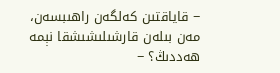− قاياقتىن كەلگەن راھىبسەن، مەن بىلەن قارشىلىشىشقا نېمە ھەددىڭ؟ −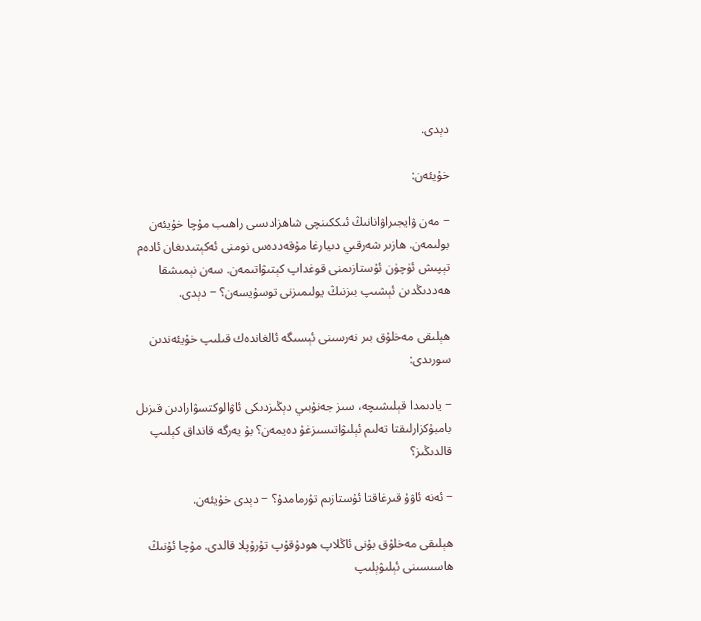دېدى.

خۇيئەن:

− مەن ۋايجىراۋانانىڭ ئىككىنچى شاھزادىسى راھىب مۇچا خۇيئەن بولىمەن. ھازىر شەرقىي دىيارغا مۇقەددەس نومنى ئەكېتىدىغان ئادەم تېپىش ئۈچۈن ئۇستازىمنى قوغداپ كېتىۋاتىمەن. سەن نېمىشقا ھەددىڭدىن ئېشىپ بىزنىڭ يولىمىزنى توسۇيسەن؟ − دېدى.

ھېلىقى مەخلۇق بىر نەرسىنى ئېسىگە ئالغاندەك قىلىپ خۇيئەندىن سورىدى:

− يادىمدا قېلىشىچە، سىز جەنۇبىي دېڭىزدىكى ئاۋالوكتسۋارادىن قىزىل بامبۇكزارلىقتا تەلىم ئېلىۋاتىسىزغۇ دەيمەن؟ بۇ يەرگە قانداق كېلىپ قالدىڭىز؟

− ئەنە ئاۋۇ قىرغاقتا ئۇستازىم تۇرمامدۇ؟ − دېدى خۇيئەن.

ھېلىقى مەخلۇق بۇنى ئاڭلاپ ھودۇقۇپ تۇرۇپلا قالدى. مۇچا ئۇنىڭ ھاسىسىنى ئېلىۋېلىپ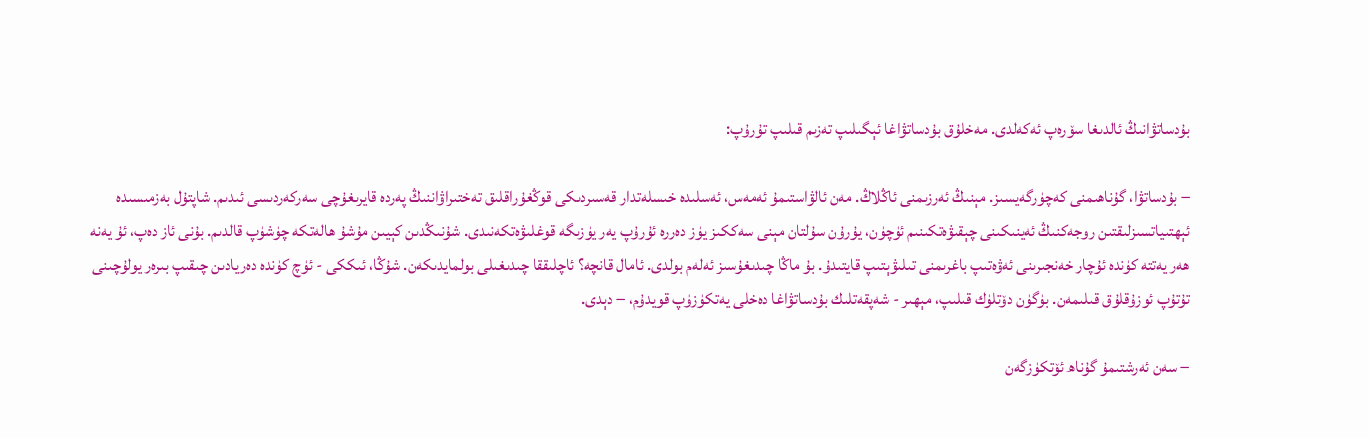بۇدساتۋانىڭ ئالدىغا سۆرەپ ئەكەلدى. مەخلۇق بۇدساتۋاغا ئېگىلىپ تەزىم قىلىپ تۇرۇپ:

− بۇدساتۋا، گۇناھىمنى كەچۈرگەيسىز. مېنىڭ ئەرزىمنى ئاڭلاڭ. مەن ئالۋاستىمۇ ئەمەس، ئەسلىدە خىسلەتدار قەسىردىكى قوڭغۇراقلىق تەختىراۋاننىڭ پەردە قايرىغۇچى سەركەردىسى ئىدىم. شاپتۇل بەزمىسىدە ئېھتىياتسىزلىقتىن روجەكنىڭ ئەينىكىنى چېقىۋەتكىنىم ئۈچۈن، يۇرۇن سۇلتان مېنى سەككىز يۈز دەررە ئۇرۇپ يەر يۈزىگە قوغلىۋەتكەنىدى. شۇنىڭدىن كېيىن مۇشۇ ھالەتكە چۈشۈپ قالدىم. بۇنى ئاز دەپ، ئۇ يەنە ھەر يەتتە كۈندە ئۇچار خەنجىرىنى ئەۋەتىپ باغرىمنى تىلىۋېتىپ قايتىدۇ. بۇ ماڭا چىدىغۇسىز ئەلەم بولدى. ئامال قانچە؟ ئاچلىققا چىدىغىلى بولمايدىكەن. شۇڭا، ئىككى - ئۈچ كۈندە دەريادىن چىقىپ بىرەر يولۇچىنى تۇتۇپ ئوزۇقلۇق قىلىمەن. بۈگۈن دۆتلۈك قىلىپ، مېھىر - شەپقەتلىك بۇدساتۋاغا دەخلى يەتكۈزۈپ قويدۇم، − دېدى.

− سەن ئەرشتىمۇ گۇناھ ئۆتكۈزگەن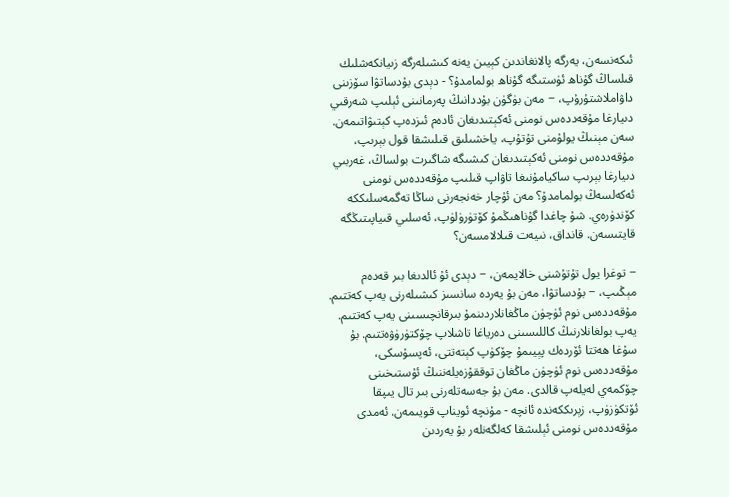ئىكەنسەن، يەرگە پالانغاندىن كېيىن يەنە كىشىلەرگە زىيانكەشلىك قىلساڭ گۇناھ ئۈستىگە گۇناھ بولمامدۇ؟ - دېدى بۇدساتۋا سۆزىنى داۋاملاشتۇرۇپ، − مەن بۈگۈن بۇددانىڭ پەرمانىنى ئېلىپ شەرقىي دىيارغا مۇقەددەس نومنى ئەكېتىدىغان ئادەم ئىزدەپ كېتىۋاتىمەن. سەن مېنىڭ يولۇمنى تۇتۇپ، ياخشىلىق قىلىشقا قول بېرىپ، مۇقەددەس نومنى ئەكېتىدىغان كىشىگە شاگىرت بولساڭ، غەربىي دىيارغا بېرىپ ساكيامۇنىغا تاۋاپ قىلىپ مۇقەددەس نومنى ئەكەلسەڭ بولمامدۇ؟ مەن ئۇچار خەنجەرنى ساڭا تەگمەسلىككە كۆندۈرەي. شۇ چاغدا گۇناھىڭمۇ كۆتۈرۈلۈپ، ئەسلىي قىياپىتىڭگە قايتىسەن. قانداق، نىيەت قىلالامسەن؟

− توغرا يول تۇتۇشنى خالايمەن، − دېدى ئۇ ئالدىغا بىر قەدەم مېڭىپ، − بۇدساتۋا، مەن بۇ يەردە سانسىز كىشىلەرنى يەپ كەتتىم. مۇقەددەس نوم ئۈچۈن ماڭغانلاردىنمۇ بىرقانچىسىنى يەپ كەتتىم. يەپ بولغانلارنىڭ كاللىسىنى دەرياغا تاشلاپ چۆكتۈرۈۋەتتىم. بۇ سۇغا ھەتتا ئۆردەك پېيىمۇ چۆكۈپ كېتەتتى، ئەپسۇسكى، مۇقەددەس نوم ئۈچۈن ماڭغان توققۇزەيلەننىڭ ئۇستىخىنى چۆكمەي لەيلەپ قالدى. مەن بۇ جەسەتلەرنى بىر تال يىپقا ئۆتكۈزۈپ، زېرىككەندە ئانچە - مۇنچە ئويناپ قويىمەن. ئەمدى مۇقەددەس نومنى ئېلىشقا كەلگەنلەر بۇ يەردىن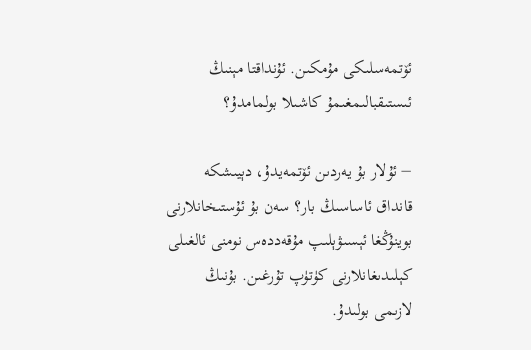ئۆتمەسلىكى مۇمكىن. ئۇنداقتا مېنىڭ ئىستىقبالىمغىمۇ كاشىلا بولمامدۇ؟

− ئۇلار بۇ يەردىن ئۆتمەيدۇ، دېيىشكە قانداق ئاساسىڭ بار؟ سەن بۇ ئۇستىخانلارنى بوينۇڭغا ئېسىۋېلىپ مۇقەددەس نومنى ئالغىلى كېلىدىغانلارنى كۈتۈپ تۇرغىن. بۇنىڭ لازىمى بولىدۇ.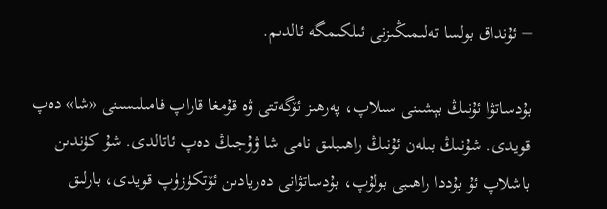− ئۇنداق بولسا تەلىمىڭىزنى ئىلكىمگە ئالدىم.

بۇدساتۋا ئۇنىڭ بېشىنى سىلاپ، پەرھىز ئۆگەتتى ۋە قۇمغا قاراپ فامىلىسىنى «شا» دەپ قويدى. شۇنىڭ بىلەن ئۇنىڭ راھىبلىق نامى شا ۋۇجىڭ دەپ ئاتالدى. شۇ كۈندىن باشلاپ ئۇ بۇددا راھىبى بولۇپ، بۇدساتۋانى دەريادىن ئۆتكۈزۈپ قويدى، بارلىق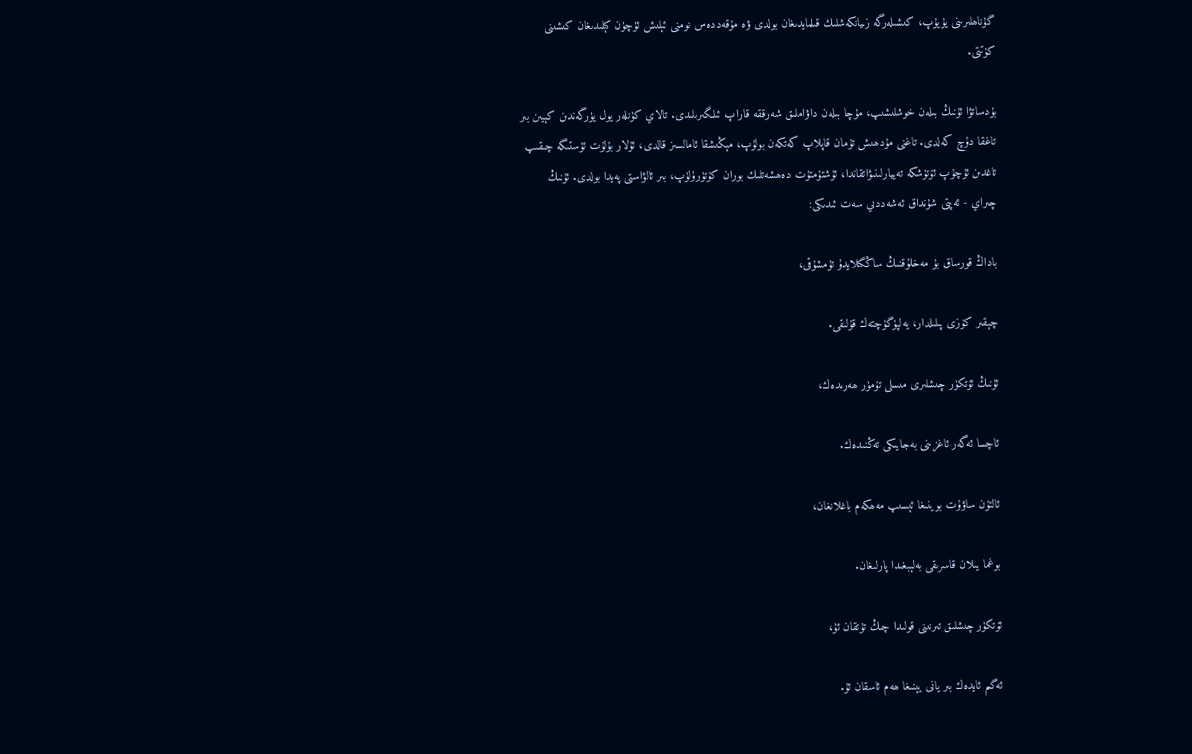گۇناھلىرىنى يۇيۇپ، كىشىلەرگە زىيانكەشلىك قىلمايدىغان بولدى ۋە مۇقەددەس نومنى ئېلىش ئۈچۈن كېلىدىغان كىشىنى كۈتتى.

بۇدساتۋا ئۇنىڭ بىلەن خوشلىشىپ، مۇچا بىلەن داۋاملىق شەرققە قاراپ ئىلگىرىلىدى. تالاي كۈنلەر يول يۈرگەندىن كېيىن بىر تاغقا دۇچ كەلدى. تاغنى مۇدھىش تۇمان قاپلاپ كەتكەن بولۇپ، مېڭىشقا ئامالسىز قالدى، ئۇلار بۇلۇت ئۈستىگە چىقىپ تاغدىن ئۇچۇپ ئۆتۈشكە تەييارلىنىۋاتقاندا، ئۇشتۇمتۇت دەھشەتلىك بوران كۆتۈرۈلۈپ، بىر ئالۋاستى پەيدا بولدى. ئۇنىڭ چىراي - ئەپتى شۇنداق ئەشەددىي سەت ئىدىكى:

باداڭ قورساق بۇ مەخلۇقنىڭ ساڭگىلايدۇ تۇمشۇقى،

چېقىر كۆزى پىلىلدار، يەلپۈگۈچتەك قۇلىقى.

ئۇنىڭ ئۆتكۈر چىشلىرى مىسلى تۆمۈر ھەرىدەك،

ئاچسا ئەگەر ئاغزىنى بەجايىكى تەڭنىدەك.

ئالتۇن ساۋۇت بوينىغا ئېسىپ مەھكەم باغلانغان،

بوغما يىلان قاسرىقى بەلېبغىدا پارلىغان.

ئۆتكۈر چىشلىق تىرنىنى قولىدا چىڭ تۇتقان ئۇ،

ئەگىم ئايدەك بىر يانى يېنىغا ھەم ئاسقان ئۇ.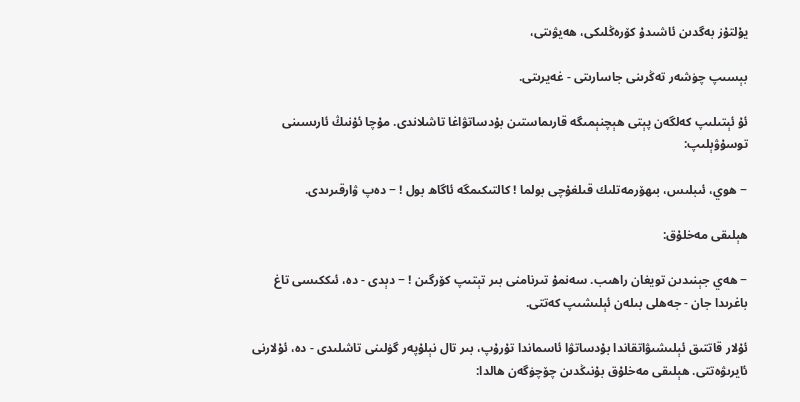يۇلتۇز بەگدىن ئاشىدۇ كۆرەڭلىكى، ھەيۋىتى،

بېسىپ چۈشەر تەڭرىنى جاسارىتى - غەيرىتى.

ئۇ ئېتىلىپ كەلگەن پېتى ھېچنېمىگە قارىماستىن بۇدساتۋاغا تاشلاندى. مۇچا ئۇنىڭ ئارىسىنى توسۇۋېلىپ:

− ھوي، ئىبلىس، بىھۆرمەتلىك قىلغۇچى بولما ! كالتىكىمگە ئاگاھ بول ! − دەپ ۋارقىرىدى.

ھېلىقى مەخلۇق:

− ھەي جېنىدىن تويغان راھىب. سەنمۇ تىرنامنى بىر تېتىپ كۆرگىن ! − دېدى - دە، ئىككىسى تاغ باغرىدا جان - جەھلى بىلەن ئېلىشىپ كەتتى.

ئۇلار قاتتىق ئېلىشىۋاتقاندا بۇدساتۋا ئاسماندا تۇرۇپ، بىر تال نېلۇپەر گۈلىنى تاشلىدى - دە، ئۇلارنى ئايرىۋەتتى. ھېلىقى مەخلۇق بۇنىڭدىن چۆچۈگەن ھالدا: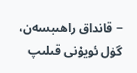− قانداق راھىبسەن، گۈل ئويۇنى قىلىپ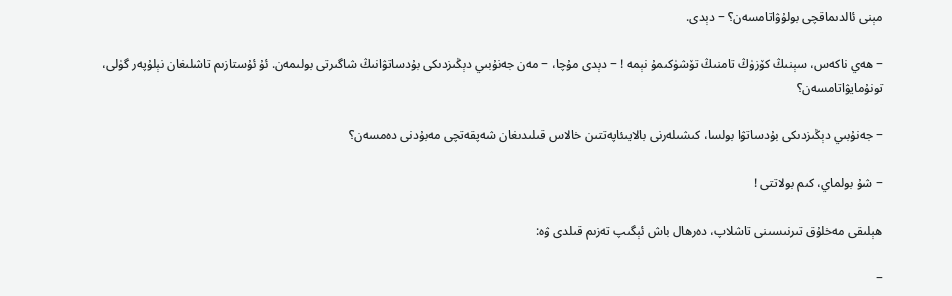مېنى ئالدىماقچى بولۇۋاتامسەن؟ − دېدى.

− ھەي ناكەس، سېنىڭ كۆزۈڭ تامنىڭ تۆشۈكىمۇ نېمە ! − دېدى مۇچا، − مەن جەنۇبىي دېڭىزدىكى بۇدساتۋانىڭ شاگىرتى بولىمەن. ئۇ ئۇستازىم تاشلىغان نېلۇپەر گۈلى، تونۇمايۋاتامسەن؟

− جەنۇبىي دېڭىزدىكى بۇدساتۋا بولسا، كىشىلەرنى بالايىئاپەتتىن خالاس قىلىدىغان شەپقەتچى مەبۇدنى دەمسەن؟

− شۇ بولماي، كىم بولاتتى !

ھېلىقى مەخلۇق تىرنىسىنى تاشلاپ، دەرھال باش ئېگىپ تەزىم قىلدى ۋە:

−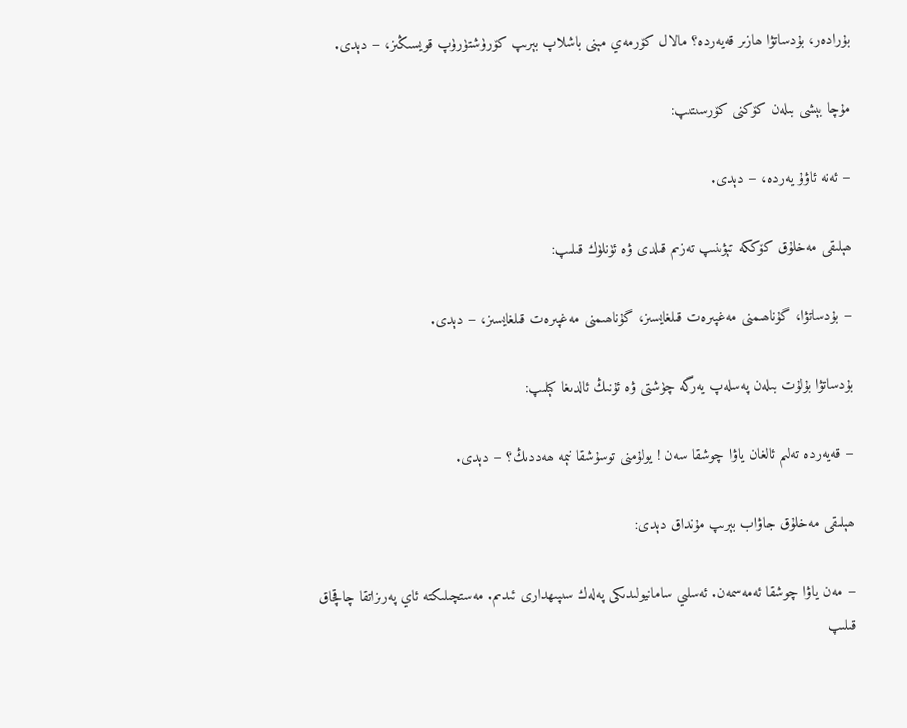بۇرادەر، بۇدساتۋا ھازىر قەيەردە؟ مالال كۆرمەي مېنى باشلاپ بېرىپ كۆرۈشتۈرۈپ قويسىڭىز، − دېدى.

مۇچا بېشى بىلەن كۆكنى كۆرسىتىپ:

− ئەنە ئاۋۇ يەردە، − دېدى.

ھېلىقى مەخلۇق كۆككە تېۋىنىپ تەزىم قىلدى ۋە ئۈنلۈك قىلىپ:

− بۇدساتۋا، گۇناھىمنى مەغپىرەت قىلغايسىز، گۇناھىمنى مەغپىرەت قىلغايسىز، − دېدى.

بۇدساتۋا بۇلۇت بىلەن پەسلەپ يەرگە چۈشتى ۋە ئۇنىڭ ئالدىغا كېلىپ:

− قەيەردە تەلىم ئالغان ياۋا چوشقا سەن ! يولۇمنى توسۇشقا نېمە ھەددىڭ؟ − دېدى.

ھېلىقى مەخلۇق جاۋاب بېرىپ مۇنداق دېدى:

− مەن ياۋا چوشقا ئەمەسمەن. ئەسلىي سامانيولىدىكى پەلەك سىپىھدارى ئىدىم. مەستچىلىكتە ئاي پەرىزاتقا چاقچاق قىلىپ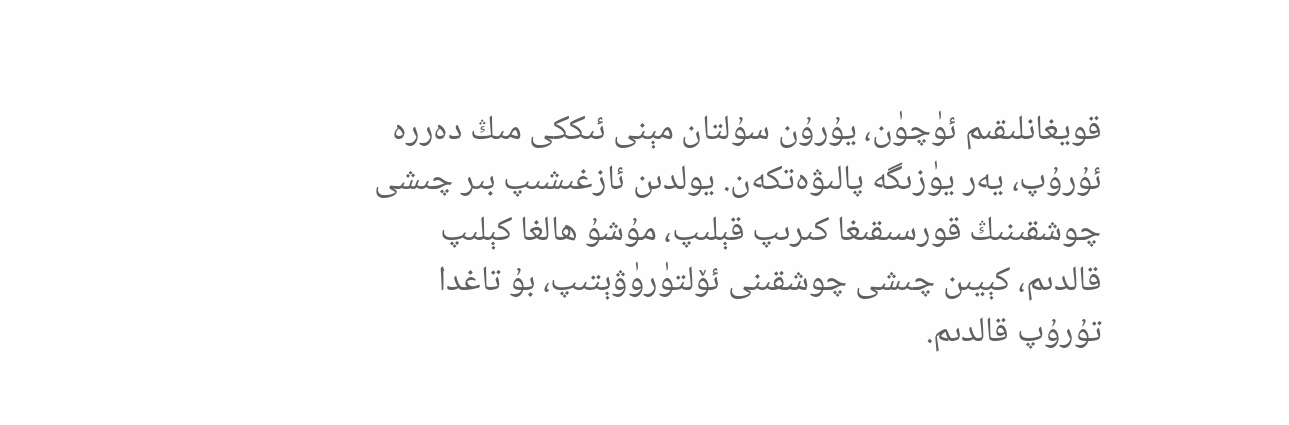قويغانلىقىم ئۈچۈن، يۇرۇن سۇلتان مېنى ئىككى مىڭ دەررە ئۇرۇپ، يەر يۈزىگە پالىۋەتكەن. يولدىن ئازغىشىپ بىر چىشى چوشقىنىڭ قورسىقىغا كىرىپ قېلىپ، مۇشۇ ھالغا كېلىپ قالدىم، كېيىن چىشى چوشقىنى ئۆلتۈرۈۋېتىپ، بۇ تاغدا تۇرۇپ قالدىم.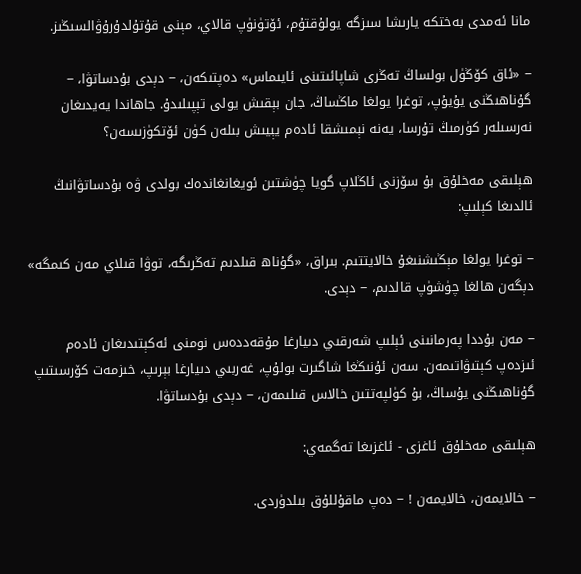مانا ئەمدى بەختكە يارىشا سىزگە يولۇقتۇم، ئۆتۈنۈپ قالاي، مېنى قۇتۇلدۇرۇۋالسىڭىز.

− «ئاق كۆڭۈل بولساڭ تەڭرى شاپائىتىنى ئايىماس» دەپتىكەن، − دېدى بۇدساتۋا، − گۇناھىڭنى يۇيۇپ، توغرا يولغا ماڭساڭ، جان بېقىش يولى تېپىلىدۇ. جاھاندا يەيدىغان نەرسىلەر كۈرمىڭ تۇرسا، يەنە نېمىشقا ئادەم يېيىش بىلەن كۈن ئۆتكۈزىسەن؟

ھېلىقى مەخلۇق بۇ سۆزنى ئاڭلاپ گويا چۈشتىن ئويغانغاندەك بولدى ۋە بۇدساتۋانىڭ ئالدىغا كېلىپ:

− توغرا يولغا مېڭىشنىغۇ خالايتتىم. بىراق، «گۇناھ قىلدىم تەڭرىگە، توۋا قىلاي مەن كىمگە» دېگەن ھالغا چۈشۈپ قالدىم، − دېدى.

− مەن بۇددا پەرمانىنى ئېلىپ شەرقىي دىيارغا مۇقەددەس نومنى ئەكېتىدىغان ئادەم ئىزدەپ كېتىۋاتىمەن. سەن ئۇنىڭغا شاگىرت بولۇپ، غەربىي دىيارغا بېرىپ، خىزمەت كۆرسىتىپ گۇناھىڭنى يۇساڭ، بۇ كۈلپەتتىن خالاس قىلىمەن، − دېدى بۇدساتۋا.

ھېلىقى مەخلۇق ئاغزى - ئاغزىغا تەگمەي:

− خالايمەن، خالايمەن ! − دەپ ماقۇللۇق بىلدۈردى.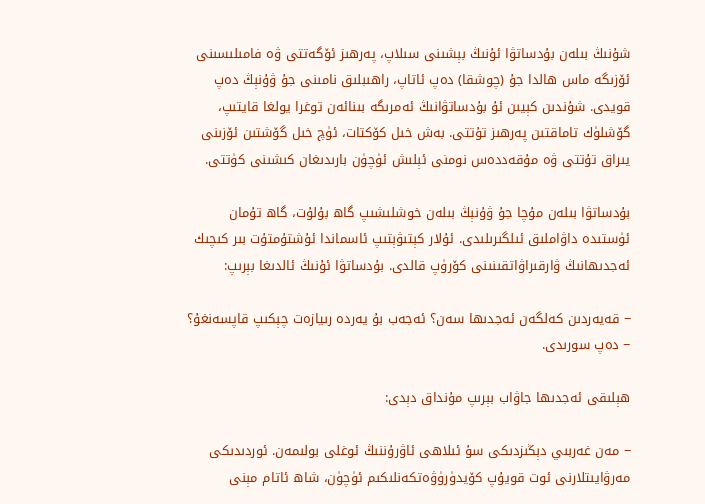شۇنىڭ بىلەن بۇدساتۋا ئۇنىڭ بېشىنى سىلاپ، پەرھىز ئۆگەتتى ۋە فامىلىسىنى ئۆزىگە ماس ھالدا جۇ (چوشقا) دەپ ئاتاپ، راھىبلىق نامىنى جۇ ۋۇنېڭ دەپ قويدى. شۇندىن كېيىن ئۇ بۇدساتۋانىڭ ئەمرىگە بىنائەن توغرا يولغا قايتىپ، گۆشلۈك تاماقتىن پەرھىز تۇتتى. بەش خىل كۆكتات، ئۈچ خىل گۆشتىن ئۆزىنى يىراق تۇتتى ۋە مۇقەددەس نومنى ئېلىش ئۈچۈن بارىدىغان كىشىنى كۈتتى.

بۇدساتۋا بىلەن مۇچا جۇ ۋۇنېڭ بىلەن خوشلىشىپ گاھ بۇلۇت، گاھ تۇمان ئۈستىدە داۋاملىق ئىلگىرىلىدى. ئۇلار كېتىۋېتىپ ئاسماندا ئۇشتۇمتۇت بىر كىچىك ئەجدىھانىڭ ۋارقىراۋاتقىنىنى كۆرۈپ قالدى. بۇدساتۋا ئۇنىڭ ئالدىغا بېرىپ:

− قەيەردىن كەلگەن ئەجدىھا سەن؟ ئەجەب بۇ يەردە رىيازەت چېكىپ قاپسەنغۇ؟ − دەپ سورىدى.

ھېلىقى ئەجدىھا جاۋاب بېرىپ مۇنداق دېدى:

− مەن غەربىي دېڭىزدىكى سۇ ئىلاھى ئاۋرۇننىڭ ئوغلى بولىمەن. ئوردىدىكى مەرۋايىتلارنى ئوت قويۇپ كۆيدۈرۈۋەتكەنلىكىم ئۈچۈن، شاھ ئاتام مېنى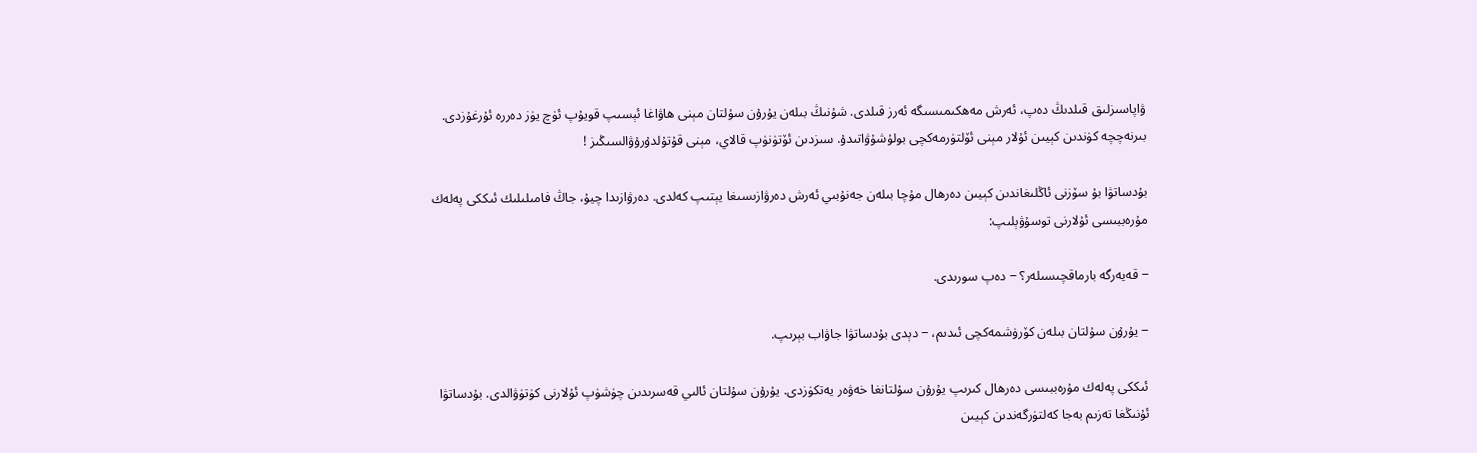ۋاپاسىزلىق قىلدىڭ دەپ، ئەرش مەھكىمىسىگە ئەرز قىلدى. شۇنىڭ بىلەن يۇرۇن سۇلتان مېنى ھاۋاغا ئېسىپ قويۇپ ئۈچ يۈز دەررە ئۇرغۇزدى. بىرنەچچە كۈندىن كېيىن ئۇلار مېنى ئۆلتۈرمەكچى بولۇشۇۋاتىدۇ. سىزدىن ئۆتۈنۈپ قالاي، مېنى قۇتۇلدۇرۇۋالسىڭىز !

بۇدساتۋا بۇ سۆزنى ئاڭلىغاندىن كېيىن دەرھال مۇچا بىلەن جەنۇبىي ئەرش دەرۋازىسىغا يېتىپ كەلدى. دەرۋازىدا چيۇ، جاڭ فامىلىلىك ئىككى پەلەك مۇرەببىسى ئۇلارنى توسۇۋېلىپ:

− قەيەرگە بارماقچىسىلەر؟ − دەپ سورىدى.

− يۇرۇن سۇلتان بىلەن كۆرۈشمەكچى ئىدىم، − دېدى بۇدساتۋا جاۋاب بېرىپ.

ئىككى پەلەك مۇرەببىسى دەرھال كىرىپ يۇرۇن سۇلتانغا خەۋەر يەتكۈزدى. يۇرۇن سۇلتان ئالىي قەسرىدىن چۈشۈپ ئۇلارنى كۈتۈۋالدى. بۇدساتۋا ئۇنىڭغا تەزىم بەجا كەلتۈرگەندىن كېيىن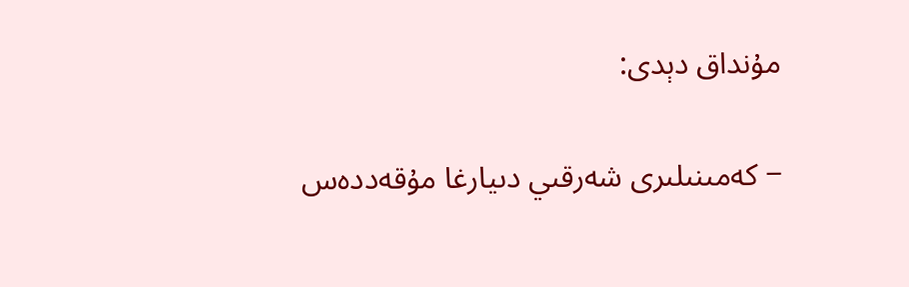مۇنداق دېدى:

− كەمىنىلىرى شەرقىي دىيارغا مۇقەددەس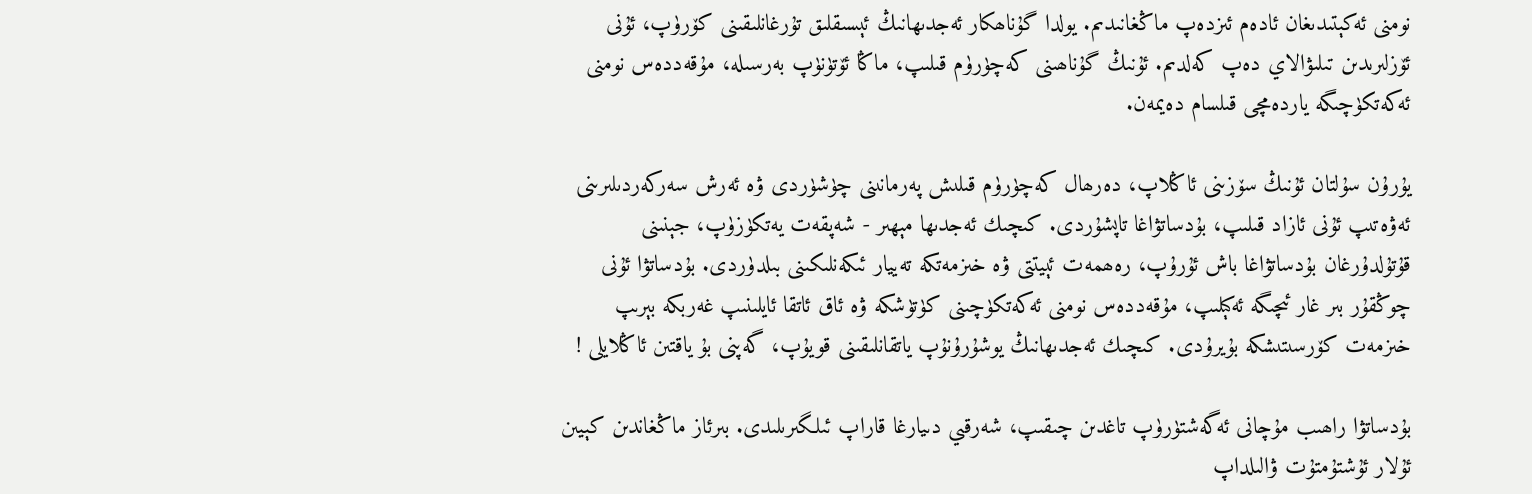نومنى ئەكېتىدىغان ئادەم ئىزدەپ ماڭغانىدىم. يولدا گۇناھكار ئەجدىھانىڭ ئېسىقلىق تۇرغانلىقىنى كۆرۈپ، ئۇنى ئۆزلىرىدىن تىلىۋالاي دەپ كەلدىم. ئۇنىڭ گۇناھىنى كەچۈرۈم قىلىپ، ماڭا ئۆتۈنۈپ بەرسىلە، مۇقەددەس نومنى ئەكەتكۈچىگە ياردەمچى قىلسام دەيمەن.

يۇرۇن سۇلتان ئۇنىڭ سۆزىنى ئاڭلاپ، دەرھال كەچۈرۈم قىلىش پەرمانىنى چۈشۈردى ۋە ئەرش سەركەردىلىرىنى ئەۋەتىپ ئۇنى ئازاد قىلىپ، بۇدساتۋاغا تاپشۇردى. كىچىك ئەجدىھا مېھىر - شەپقەت يەتكۈزۈپ، جېنىنى قۇتۇلدۇرغان بۇدساتۋاغا باش ئۇرۇپ، رەھمەت ئېيتتى ۋە خىزمەتكە تەييار ئىكەنلىكىنى بىلدۈردى. بۇدساتۋا ئۇنى چوڭقۇر بىر غار ئىچىگە ئەكېلىپ، مۇقەددەس نومنى ئەكەتكۈچىنى كۈتۈشكە ۋە ئاق ئاتقا ئايلىنىپ غەربكە بېرىپ خىزمەت كۆرسىتىشكە بۇيرۇدى. كىچىك ئەجدىھانىڭ يوشۇرۇنۇپ ياتقانلىقىنى قويۇپ، گەپنى بۇ ياقتىن ئاڭلايلى !

بۇدساتۋا راھىب مۇچانى ئەگەشتۈرۈپ تاغدىن چىقىپ، شەرقىي دىيارغا قاراپ ئىلگىرىلىدى. بىرئاز ماڭغاندىن كېيىن ئۇلار ئۇشتۇمتۇت ۋالىلداپ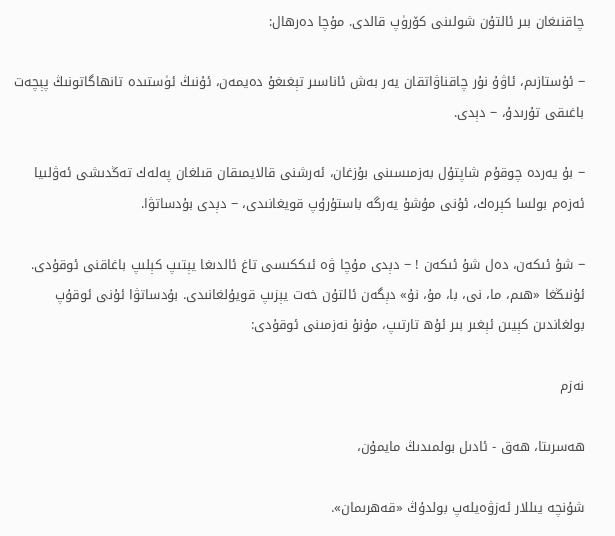چاقنىغان بىر ئالتۇن شولىنى كۆرۈپ قالدى. مۇچا دەرھال:

− ئۇستازىم، ئاۋۇ نۇر چاقناۋاتقان يەر بەش ئاناسىر تېغىغۇ دەيمەن، ئۇنىڭ ئۈستىدە تانھاگاتونىڭ پېچەت باغىقى تۇرىدۇ، − دېدى.

− بۇ يەردە چوقۇم شاپتۇل بەزمىسىنى بۇزغان، ئەرشنى قالايمىقان قىلغان پەلەك تەڭدىشى ئەۋلىيا ئەزەم بولسا كېرەك، ئۇنى مۇشۇ يەرگە باستۇرۇپ قويغانىدى، − دېدى بۇدساتۋا.

− شۇ ئىكەن، دەل شۇ ئىكەن ! − دېدى مۇچا ۋە ئىككىسى تاغ ئالدىغا يېتىپ كېلىپ باغاقنى ئوقۇدى. ئۇنىڭغا «ھىم، ما، نى، با، مۇ، نۇ» دېگەن ئالتۇن خەت يېزىپ قويۇلغانىدى. بۇدساتۋا ئۇنى ئوقۇپ بولغاندىن كېيىن ئېغىر بىر ئۇھ تارتىپ، مۇنۇ نەزمىنى ئوقۇدى:

نەزم

ھەسرىتا، ھەق - ئادىل بولمىدىڭ مايمۇن،

شۇنچە يىللار ئەزۋەيلەپ بولدۇڭ «قەھرىمان».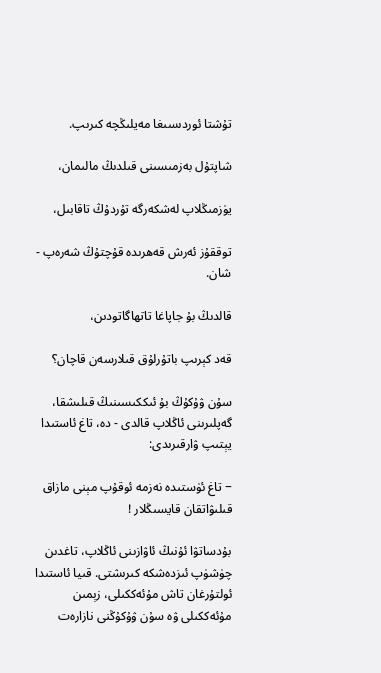تۇشتا ئوردىسىغا مەيلىڭچە كىرىپ.

شاپتۇل بەزمىسىنى قىلدىڭ مالىمان،

يۈزمىڭلاپ لەشكەرگە تۇردۇڭ تاقابىل،

توققۇز ئەرش قەھرىدە قۇچتۇڭ شەرەپ - شان.

قالدىڭ بۇ جاپاغا تاتھاگاتودىن،

قەد كېرىپ باتۇرلۇق قىلارسەن قاچان؟

سۇن ۋۇكۇڭ بۇ ئىككىسىنىڭ قىلىشقا، گەپلىرىنى ئاڭلاپ قالدى - دە، تاغ ئاستىدا يېتىپ ۋارقىرىدى:

− تاغ ئۈستىدە نەزمە ئوقۇپ مېنى مازاق قىلىۋاتقان قايسىڭلار !

بۇدساتۋا ئۇنىڭ ئاۋازىنى ئاڭلاپ، تاغدىن چۈشۈپ ئىزدەشكە كىرىشتى. قىيا ئاستىدا ئولتۇرغان تاش مۇئەككىلى، زېمىن مۇئەككىلى ۋە سۇن ۋۇكۇڭنى نازارەت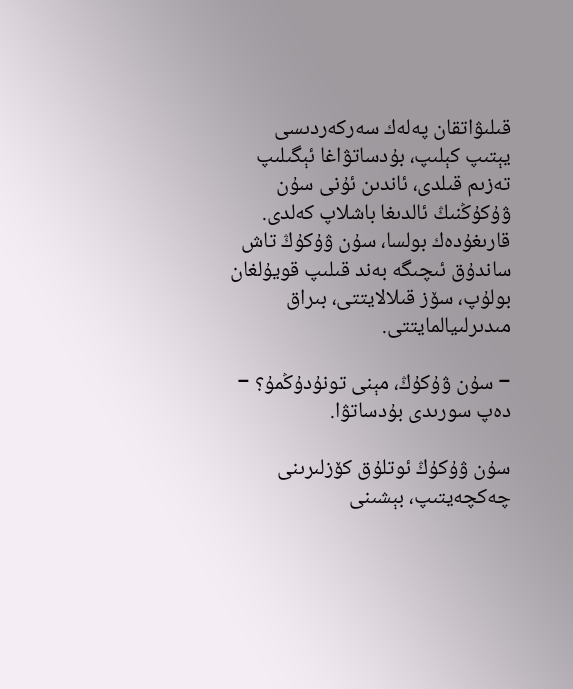قىلىۋاتقان پەلەك سەركەردىسى يېتىپ كېلىپ، بۇدساتۋاغا ئېگىلىپ تەزىم قىلدى، ئاندىن ئۇنى سۇن ۋۇكۇڭنىڭ ئالدىغا باشلاپ كەلدى. قارىغۇدەك بولسا، سۇن ۋۇكۇڭ تاش ساندۇق ئىچىگە بەند قىلىپ قويۇلغان بولۇپ، سۆز قىلالايتتى، بىراق مىدىرلىيالمايتتى.

− سۇن ۋۇكۇڭ، مېنى تونۇدۇڭمۇ؟ − دەپ سورىدى بۇدساتۋا.

سۇن ۋۇكۇڭ ئوتلۇق كۆزلىرىنى چەكچەيتىپ، بېشىنى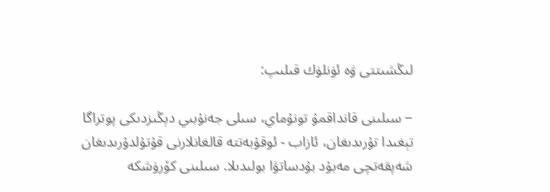لىڭشىتتى ۋە ئۈنلۈك قىلىپ:

− سىلىنى قانداقمۇ تونۇماي، سىلى جەنۇبىي دېڭىزدىكى پوتراگا تېغىدا تۇرىدىغان، ئازاب - ئوقۇبەتتە قالغانلارنى قۇتۇلدۇرىدىغان شەپقەتچى مەبۇد بۇدساتۋا بولىدىلا. سىلىنى كۆرۈشكە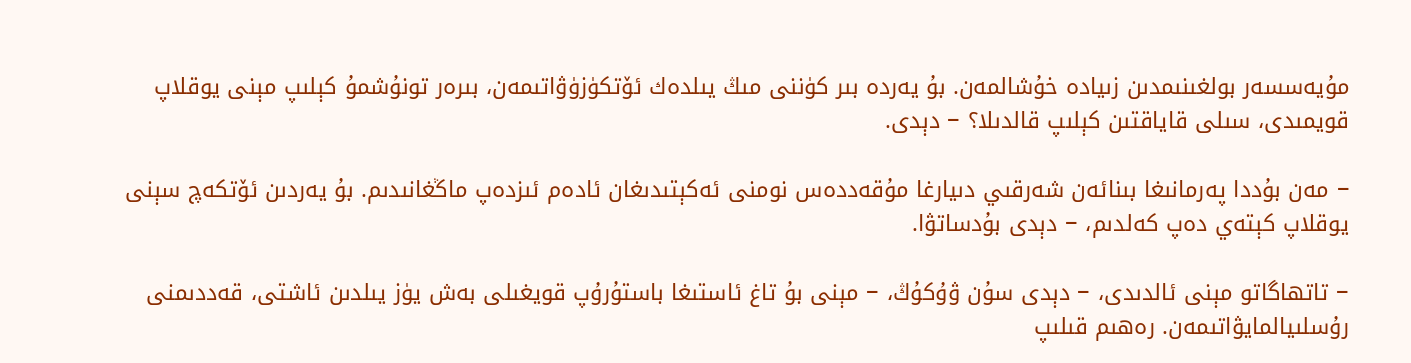مۇيەسسەر بولغىنىمدىن زىيادە خۇشالمەن. بۇ يەردە بىر كۈننى مىڭ يىلدەك ئۆتكۈزۈۋاتىمەن، بىرەر تونۇشمۇ كېلىپ مېنى يوقلاپ قويمىدى، سىلى قاياقتىن كېلىپ قالدىلا؟ − دېدى.

− مەن بۇددا پەرمانىغا بىنائەن شەرقىي دىيارغا مۇقەددەس نومنى ئەكېتىدىغان ئادەم ئىزدەپ ماڭغانىدىم. بۇ يەردىن ئۆتكەچ سېنى يوقلاپ كېتەي دەپ كەلدىم، − دېدى بۇدساتۋا.

− تاتھاگاتو مېنى ئالدىدى، − دېدى سۇن ۋۇكۇڭ، − مېنى بۇ تاغ ئاستىغا باستۇرۇپ قويغىلى بەش يۈز يىلدىن ئاشتى، قەددىمنى رۇسلىيالمايۋاتىمەن. رەھىم قىلىپ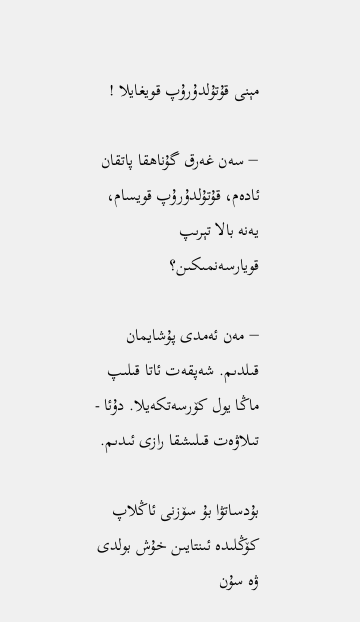مېنى قۇتۇلدۇرۇپ قويغايلا !

− سەن غەرق گۇناھقا پاتقان ئادەم، قۇتۇلدۇرۇپ قويسام، يەنە بالا تېرىپ قويارسەنمىكىن؟

− مەن ئەمدى پۇشايمان قىلدىم. شەپقەت ئاتا قىلىپ ماڭا يول كۆرسەتكەيلا. دۇئا - تىلاۋەت قىلىشقا رازى ئىدىم.

بۇدساتۋا بۇ سۆزنى ئاڭلاپ كۆڭلىدە ئىنتايىن خۇش بولدى ۋە سۇن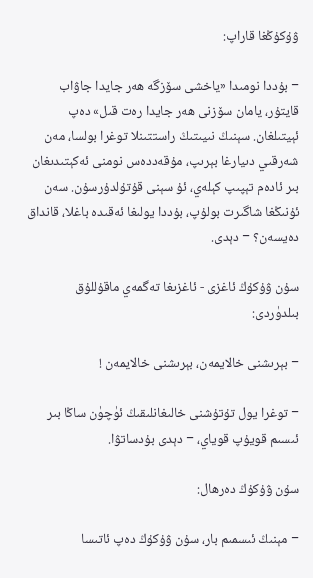ۋۇكۇڭغا قاراپ:

− بۇددا نومىدا «ياخشى سۆزگە ھەر جايدا جاۋاب قايتۇر، يامان سۆزنى ھەر جايدا رەت قىل» دەپ ئېيتىلغان. سېنىڭ نىيىتىڭ راستتىنلا توغرا بولسا، مەن شەرقىي دىيارغا بېرىپ، مۇقەددەس نومنى ئەكېتىدىغان بىر ئادەم تېپىپ كېلەي، ئۇ سېنى قۇتۇلدۇرسۇن. سەن ئۇنىڭغا شاگىرت بولۇپ، بۇددا يولىغا ئەقىدە باغلا، قانداق دەيسەن؟ − دېدى.

سۇن ۋۇكۇڭ ئاغزى - ئاغزىغا تەگمەي ماقۇللۇق بىلدۈردى:

− بېرىشنى خالايمەن، بېرىشنى خالايمەن !

− توغرا يول تۇتۇشنى خالىغانلىقىڭ ئۈچۈن ساڭا بىر ئىسىم قويۇپ قوياي، − دېدى بۇدساتۋا.

سۇن ۋۇكۇڭ دەرھال:

− مېنىڭ ئىسمىم بار، سۇن ۋۇكۇڭ دەپ ئاتىسا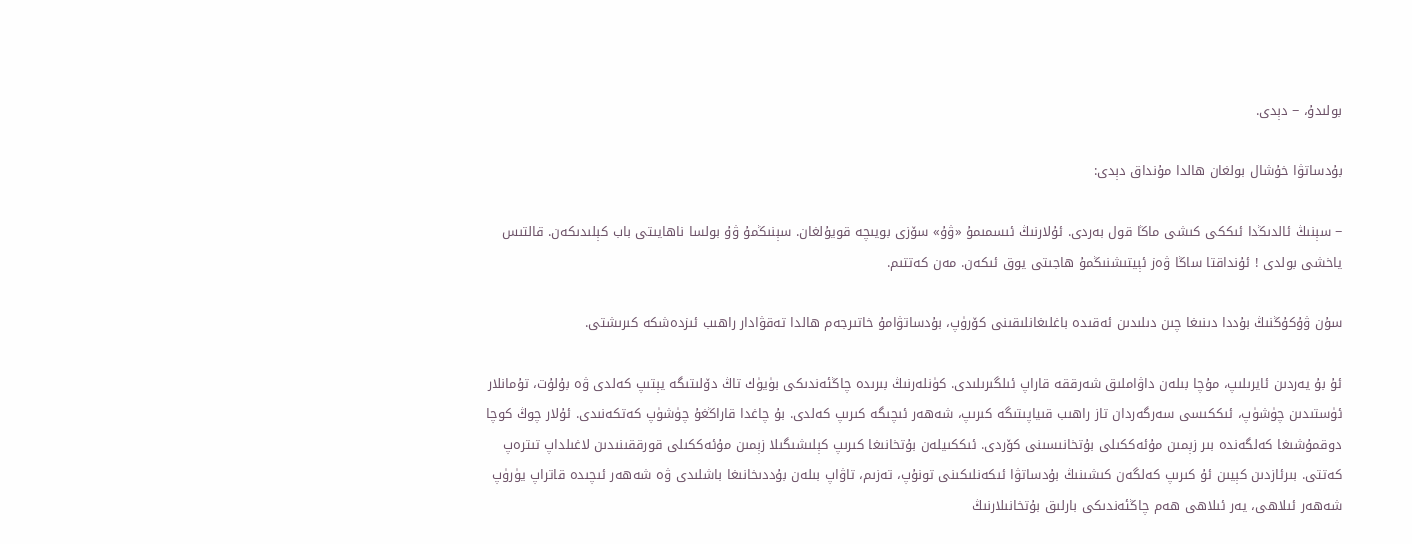بولىدۇ، − دېدى.

بۇدساتۋا خۇشال بولغان ھالدا مۇنداق دېدى:

− سېنىڭ ئالدىڭدا ئىككى كىشى ماڭا قول بەردى. ئۇلارنىڭ ئىسمىمۇ «ۋۇ» سۆزى بويىچە قويۇلغان. سېنىڭمۇ ۋۇ بولسا ناھايىتى باب كېلىدىكەن. قالتىس ياخشى بولدى ! ئۇنداقتا ساڭا ۋەز ئېيتىشنىڭمۇ ھاجىتى يوق ئىكەن. مەن كەتتىم.

سۇن ۋۇكۇڭنىڭ بۇددا دىنىغا چىن دىلىدىن ئەقىدە باغلىغانلىقىنى كۆرۈپ، بۇدساتۋامۇ خاتىرجەم ھالدا تەقۋادار راھىب ئىزدەشكە كىرىشتى.

ئۇ بۇ يەردىن ئايرىلىپ، مۇچا بىلەن داۋاملىق شەرققە قاراپ ئىلگىرىلىدى. كۈنلەرنىڭ بىرىدە چاڭئەندىكى بۈيۈك تاڭ دۆلىتىگە يېتىپ كەلدى ۋە بۇلۇت، تۇمانلار ئۈستىدىن چۈشۈپ، ئىككىسى سەرگەردان تاز راھىب قىياپىتىگە كىرىپ، شەھەر ئىچىگە كىرىپ كەلدى. بۇ چاغدا قاراڭغۇ چۈشۈپ كەتكەنىدى. ئۇلار چوڭ كوچا دوقمۇشىغا كەلگەندە بىر زېمىن مۇئەككىلى بۇتخانىسىنى كۆردى. ئىككىيلەن بۇتخانىغا كىرىپ كېلىشىگىلا زېمىن مۇئەككىلى قورققىنىدىن لاغىلداپ تىترەپ كەتتى. بىرئازدىن كېيىن ئۇ كىرىپ كەلگەن كىشىنىڭ بۇدساتۋا ئىكەنلىكىنى تونۇپ، تەزىم، تاۋاپ بىلەن بۇددىخانىغا باشلىدى ۋە شەھەر ئىچىدە قاتراپ يۈرۈپ شەھەر ئىلاھى، يەر ئىلاھى ھەم چاڭئەندىكى بارلىق بۇتخانىلارنىڭ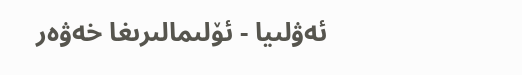ئەۋلىيا - ئۆلىمالىرىغا خەۋەر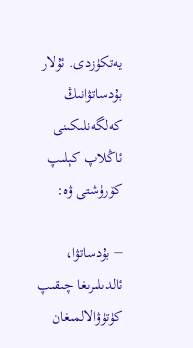يەتكۈزدى. ئۇلار بۇدساتۋانىڭ كەلگەنلىكىنى ئاڭلاپ كېلىپ كۆرۈشتى ۋە:

− بۇدساتۋا، ئالدىلىرىغا چىقىپ كۈتۈۋالالمىغان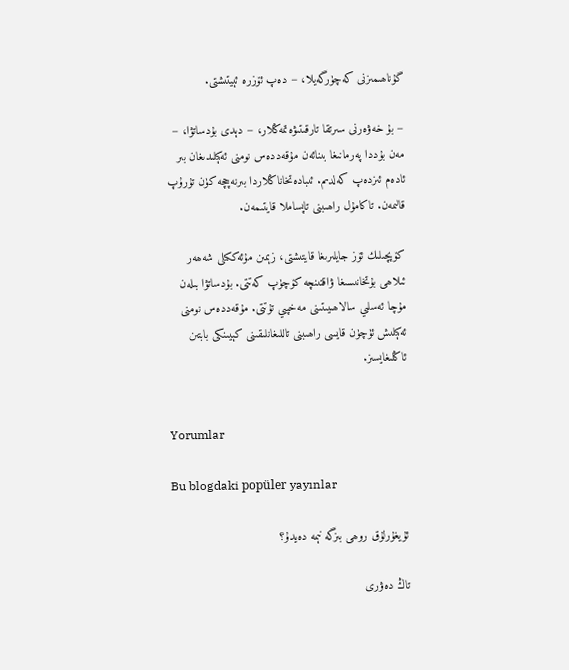گۇناھىمىزنى كەچۈرگەيلا، − دەپ ئۆزرە ئېيتىشتى.

− بۇ خەۋەرنى سىرتقا تارقىتىۋەتمەڭلار، − دېدى بۇدساتۋا، − مەن بۇددا پەرمانىغا بىنائەن مۇقەددەس نومنى ئەكېلىدىغان بىر ئادەم ئىزدەپ كەلدىم. ئىبادەتخاناڭلاردا بىرنەچچە كۈن تۇرۇپ قالىمەن. تاكامۇل راھىبنى تاپساملا قايتىمەن.

كۆپچىلىك ئۆز جايلىرىغا قايتىشتى، زېمىن مۇئەككىلى شەھەر ئىلاھى بۇتخانىسىغا ۋاقتىنچە كۆچۈپ كەتتى. بۇدساتۋا بىلەن مۇچا ئەسلىي سالاھىيىتىنى مەخپىي تۇتتى. مۇقەددەس نومنى ئەكېلىش ئۈچۈن قايسى راھىبنى تاللىغانلىقىنى كېيىنكى بابتىن ئاڭلىغايسىز.


Yorumlar

Bu blogdaki popüler yayınlar

ئۇيغۇرلۇق روھى بىزگە نېمە دەيدۇ؟

تاڭ دەۋرى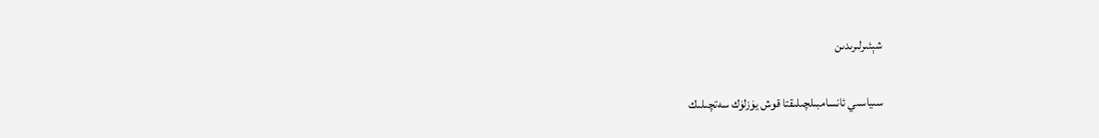شېئىرلىرىدىن

سىياسىي ئانسامبىلچىلىقتا قوش يۈزلۈك سەتچىلىك